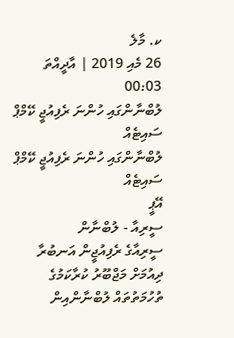ކ. މާލެ
26 މެއި 2019 | އާދީއްތަ 00:03
ލުބްނާންގައި ހުންނަ ރެފިއުޖީ ކޭމްޕް ސައިޓެއް
ލުބްނާންގައި ހުންނަ ރެފިއުޖީ ކޭމްޕް ސައިޓެއް
އޭޕީ
ސީރިއާ - ލުބްނާން
ސީރިއާގެ ރެފިއުޖީން އަނބުރާ ދިއުމަށް މަޖްބޫރު ކުރާކަމުގެ ތުހުމަތުތައް ލުބްނާންއިން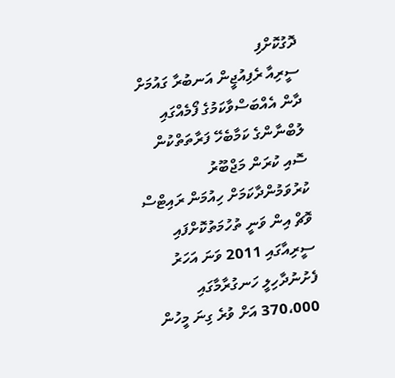ދޮގުކޮށްފި
ސީރިއާ ރެފިއުޖީން އަނބުރާ ގައުމަށް ދާން އެއްބަސްވާކަމުގެ ފޯމެއްގައި ލުބްނާންގެ ކަމާބެހޭ ފަރާތަތްކުން ސޮއި ކުރަން މަޖްބޫރު ކުރުވަމުންދާކަމަށް ހިއުމަން ރައިޓްސް ވޮޗް އިން ވަނީ ތުހުމަތުކޮށްފައި
ސީރިއާގައި 2011 ވަނަ އަހަރު ފެށުނުދާހިލީ ހަނގުރާމާގައި 370،000 އަށް ވުރެ ގިނަ މީހުން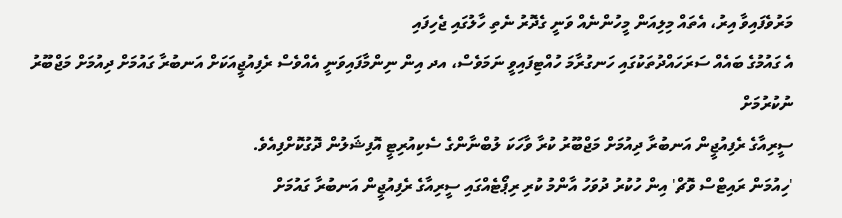މަރުވެފައިވާ އިރު، އެތައް މިލިއަން މީހުންނެއް ވަނީ ގެދޮރު ނެތި ހާލުގައި ޖެހިފައި
އެ ގައުމުގެ ބައެއް ސަރަހައްދުތަކުގައި ހަނގުރާމަ ހުއްޓިފައިވީ ނަމަވެސް، އދ އިން ނިންމާފައިވަނީ އެއްވެސް ރެފިއުޖީއަކަށް އަނބުރާ ގައުމަށް ދިއުމަށް މަޖްބޫރު ނުކުރުމަށް
ސީރިއާގެ ރެފިއުޖީން އަނބުރާ ދިއުމަށް މަޖްބޫރު ކުރާ ވާހަކަ ލުބްނާންގެ ސެކިއުރިޓީ އޮފިޝަލުން ދޮގުކޮށްފިއެވެ.
'ހިއުމަން ރައިޓްސް ވޮޗް' އިން ހުކުރު ދުވަހު އާންމު ކުރި ރިޕޯޓެއްގައި ސީރިއާގެ ރެފިއުޖީން އަނބުރާ ގައުމަށް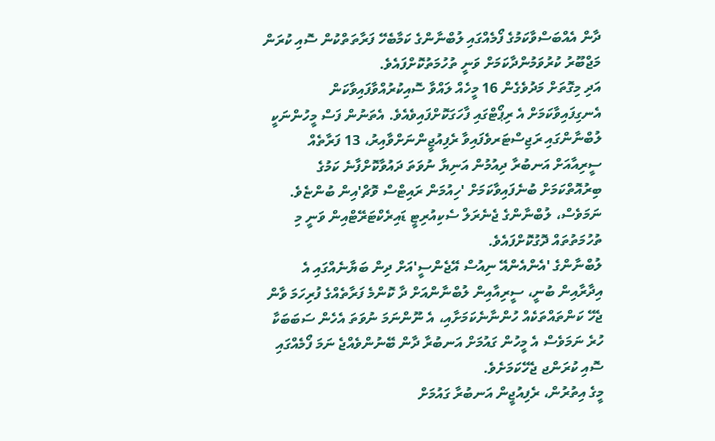ދާން އެއްބަސްވާކަމުގެ ފޯމެއްގައި ލުބްނާންގެ ކަމާބެހޭ ފަރާތަތްކުން ސޮއި ކުރަން މަޖްބޫރު ކުރުވަމުންދާކަމަށް ވަނީ ތުހުމަތުކޮށްފައެވެ.
އަދި މިގޮތަށް މަދުވެގެން 16 މީހެއް ލައްވާ ސޮއިކުރުއްވާފައިވާކަން އެނގިފައިވާކަމަށް އެ ރިޕޯޓްގައި ފާހަގަކޮށްފައިވެއެވެ. އެތަނުން ފަސް މީހުންނަކީ ލުބްނާންގައި ރަޖިސްޓަރވެފައިވާ ރެފިއުޖީންނަށްވާއިރު، 13 ފަރާތެއް ސީރިއާއަށް އަނބުރާ ދިއުމުން އަނިޔާ ނުވަތަ ދައުވާކޮށްފާނެ ކަމުގެ ބިރުއޮތްކަމަށް ބުނެފައިވާކަމަށް 'ހިއުމަން ރައިޓްސް ވޮޗް'އިން ބުންޏެވެ.
ނަމަވެސް، ލުބްނާންގެ ޖެނެރަލް ސެކިއުރިޓީ ޑައިރެކްޓަރޭޓްއިން ވަނީ މި ތުހުމަތުތައް ދޮގުކޮށްފައެވެ.
ލުބްނާންގެ 'އެންއެންއޭ ނިއުސް އޭޖެންސީ'އަށް ދިން ބަޔާނެއްގައި އެ އިދާރާއިން ބުނީ، ސީރިއާއިން ލުބްނާންއަށް ދާ ކޮންމެ ފަރާތެއްގެ ފުރިހަމަ ވާން ޖެހޭ ކަންތައްތަކެއް ހުންނާނެކަމަށާއި، އެ ނޫންނަމަ ނުވަތަ އެހެން ސަބަބަކާ ހުރެ ނަމަވެސް އެ މީހުން ގައުމަށް އަނބުރާ ދާން ބޭނުންވެއްޖެ ނަމަ ފޯމެއްގައި ސޮއި ކުރަންޖ ޖެހޭކަމަށެވެ.
މީގެ އިތުރުން، ރެފިއުޖީން އަނބުރާ ގައުމަށް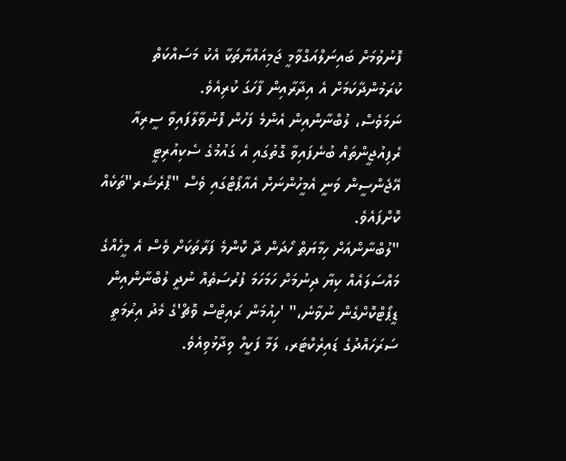ފޮނުވުމަށް ބައިނަލްއަގްވާމީ ޖަމިއައްޔާތަކާ އެކު މަސައްކަތް ކުރަމުންދާކަމަށް އެ އިދާރާއިން ފާހަގަ ކުރިއެވެ.
ނަމަވެސް، ލުބްނާންއިން އެންމެ ފަހުން ފޮނުވާލާފައިވާ ސީރިއާ ރެފިއުޖީންތައް ބުނެފައިވާ ގޮތުގައި އެ ގައުމުގެ ސެކިއުރިޓީ އޭޖެންސީން ވަނީ އެމީހުންނަށް އެއާޕޯޓްގައި ވެސް "ޕްރެޝަރ"ތަކެއް ކޮށްފައެވެ.
"ލުބްނާންއަށް ހިމާޔަތް ހޯދަން ދާ ކޮންމެ ފަރާތަކަށް ވެސް އެ މީހެއްގެ މައްސަލައެއް ކިޔާ ދިނުމަށް ހަމަހަމަ ފުރުސަތެއް ނުދީ ލުބްނާންއިން ޑީޕޯޓްކޮށްގެން ނުވާނެ،" 'ހިއުމަން ރައިޓްސް ވޮޗް'ގެ މެދު އިރުމަތީ ސަރަހައްދުގެ ޑައިރެކްޓަރ، ލަމާ ފަކީހް ވިދާޅުވިއެވެ.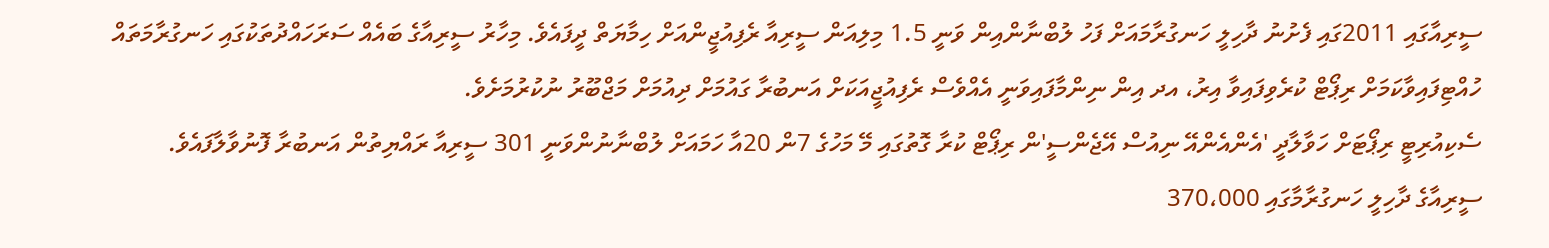ސީރިއާގައި 2011ގައި ފެށުނު ދާހިލީ ހަނގުރާމައަށް ފަހު ލުބްނާންއިން ވަނީ 1.5 މިލިއަން ސީރިއާ ރެފިއުޖީންއަށް ހިމާޔަތް ދީފައެވެ. މިހާރު ސީރިއާގެ ބައެއް ސަރަހައްދުތަކުގައި ހަނގުރާމަތައް ހުއްޓިފައިވާކަމަށް ރިޕޯޓް ކުރެވިފައިވާ އިރު، އދ އިން ނިންމާފައިވަނީ އެއްވެސް ރެފިއުޖީއަކަށް އަނބުރާ ގައުމަށް ދިއުމަށް މަޖްބޫރު ނުކުރުމަށެވެ.
ސެކިއުރިޓީ ރިޕޯޓަށް ހަވާލާދީ 'އެންއެންއޭ ނިއުސް އޭޖެންސީ'ން ރިޕޯޓް ކުރާ ގޮތުގައި މޭ މަހުގެ 7ން 20އާ ހަމައަށް ލުބްނާނުންވަނީ 301 ސީރިއާ ރައްޔިތުން އަނބުރާ ފޮނުވާލާފައެވެ.
ސީރިއާގެ ދާހިލީ ހަނގުރާމާގައި 370،000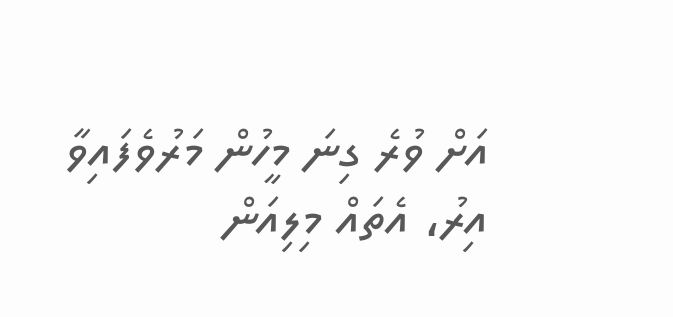އަށް ވުރެ ގިނަ މީހުން މަރުވެފައިވާ އިރު، އެތައް މިލިއަން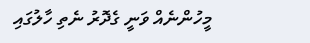މީހުންނެއް ވަނީ ގެދޮރު ނެތި ހާލުގައި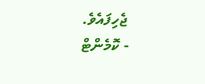ޖެހިފައެވެ.
- ކޮމެންޓް